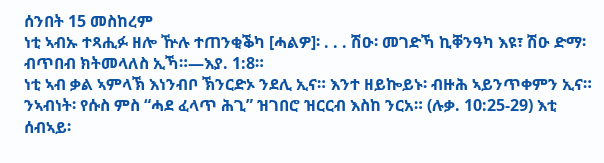ሰንበት 15 መስከረም
ነቲ ኣብኡ ተጻሒፉ ዘሎ ዅሉ ተጠንቂቕካ [ሓልዎ]፡ . . . ሽዑ፡ መገድኻ ኪቐንዓካ እዩ፣ ሽዑ ድማ፡ ብጥበብ ክትመላለስ ኢኻ።—እያ. 1:8።
ነቲ ኣብ ቃል ኣምላኽ እነንብቦ ኽንርድኦ ንደሊ ኢና። እንተ ዘይኰይኑ፡ ብዙሕ ኣይንጥቀምን ኢና። ንኣብነት፡ የሱስ ምስ “ሓደ ፈላጥ ሕጊ” ዝገበሮ ዝርርብ እስከ ንርአ። (ሉቃ. 10:25-29) እቲ ሰብኣይ፡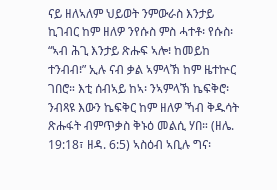ናይ ዘለኣለም ህይወት ንምውራስ እንታይ ኪገብር ከም ዘለዎ ንየሱስ ምስ ሓተቶ፡ የሱስ፡ “ኣብ ሕጊ እንታይ ጽሑፍ ኣሎ፧ ከመይከ ተንብብ፧” ኢሉ ናብ ቃል ኣምላኽ ከም ዜተኵር ገበሮ። እቲ ሰብኣይ ከኣ፡ ንኣምላኽ ኬፍቅሮ፡ ንብጻዩ እውን ኬፍቅር ከም ዘለዎ ኻብ ቅዱሳት ጽሑፋት ብምጥቃስ ቅኑዕ መልሲ ሃበ። (ዘሌ. 19:18፣ ዘዳ. 6:5) ኣስዕብ ኣቢሉ ግና፡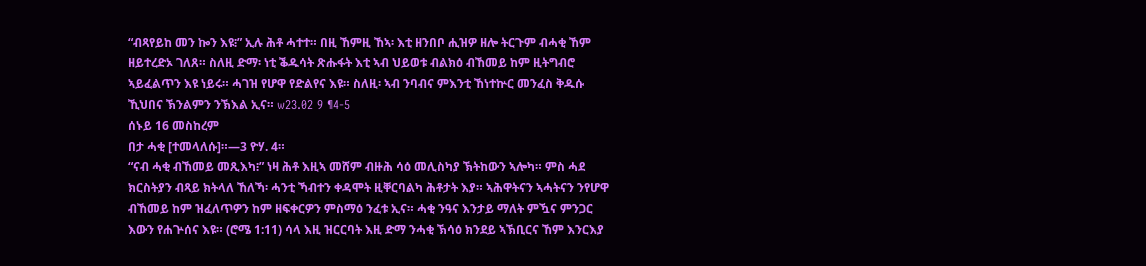“ብጻየይከ መን ኰን እዩ፧” ኢሉ ሕቶ ሓተተ። በዚ ኸምዚ ኸኣ፡ እቲ ዘንበቦ ሒዝዎ ዘሎ ትርጉም ብሓቂ ኸም ዘይተረድኦ ገለጸ። ስለዚ ድማ፡ ነቲ ቕዱሳት ጽሑፋት እቲ ኣብ ህይወቱ ብልክዕ ብኸመይ ከም ዚትግብሮ ኣይፈልጥን እዩ ነይሩ። ሓገዝ የሆዋ የድልየና እዩ። ስለዚ፡ ኣብ ንባብና ምእንቲ ኸነተኵር መንፈስ ቅዱሱ ኺህበና ኽንልምን ንኽእል ኢና። w23.02 9 ¶4-5
ሰኑይ 16 መስከረም
በታ ሓቂ [ተመላለሱ]።—3 ዮሃ. 4።
“ናብ ሓቂ ብኸመይ መጺእካ፧” ነዛ ሕቶ እዚኣ መሸም ብዙሕ ሳዕ መሊስካያ ኽትከውን ኣሎካ። ምስ ሓደ ክርስትያን ብጻይ ክትላለ ኸለኻ፡ ሓንቲ ኻብተን ቀዳሞት ዚቐርባልካ ሕቶታት እያ። ኣሕዋትናን ኣሓትናን ንየሆዋ ብኸመይ ከም ዝፈለጥዎን ከም ዘፍቀርዎን ምስማዕ ንፈቱ ኢና። ሓቂ ንዓና እንታይ ማለት ምዃና ምንጋር እውን የሐጕሰና እዩ። (ሮሜ 1:11) ሳላ እዚ ዝርርባት እዚ ድማ ንሓቂ ኽሳዕ ክንደይ ኣኽቢርና ኸም እንርእያ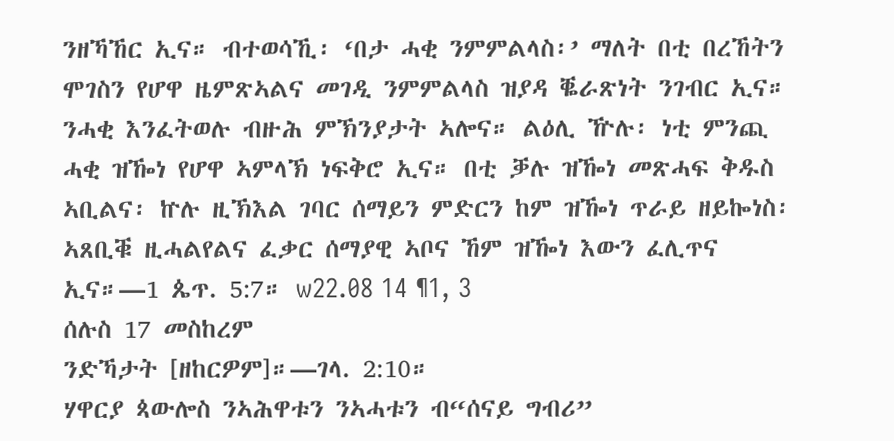ንዘኻኸር ኢና። ብተወሳኺ፡ ‘በታ ሓቂ ንምምልላስ፡’ ማለት በቲ በረኸትን ሞገስን የሆዋ ዜምጽኣልና መገዲ ንምምልላስ ዝያዳ ቘራጽነት ንገብር ኢና። ንሓቂ እንፈትወሉ ብዙሕ ምኽንያታት ኣሎና። ልዕሊ ዅሉ፡ ነቲ ምንጪ ሓቂ ዝዀነ የሆዋ ኣምላኽ ነፍቅሮ ኢና። በቲ ቓሉ ዝዀነ መጽሓፍ ቅዱስ ኣቢልና፡ ኵሉ ዚኽእል ገባር ሰማይን ምድርን ከም ዝዀነ ጥራይ ዘይኰነስ፡ ኣጸቢቑ ዚሓልየልና ፈቃር ሰማያዊ ኣቦና ኸም ዝዀነ እውን ፈሊጥና ኢና።—1 ጴጥ. 5:7። w22.08 14 ¶1, 3
ሰሉስ 17 መስከረም
ንድኻታት [ዘከርዎም]።—ገላ. 2:10።
ሃዋርያ ጳውሎስ ንኣሕዋቱን ንኣሓቱን ብ“ሰናይ ግብሪ”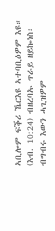ኣቢሎም ፍቕሪ ኼርእዩ ኣተባቢዕዎም እዩ። (እብ. 10:24) ብዘረባኡ ጥራይ ዘይኰነስ፡ ብግብሩ እውን ሓጊዝዎም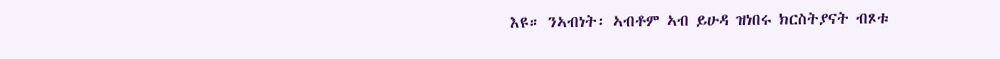እዩ። ንኣብነት፡ ኣብቶም ኣብ ይሁዳ ዝነበሩ ክርስትያናት ብጾቱ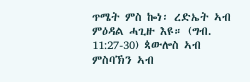ጥሜት ምስ ኰነ፡ ረድኤት ኣብ ምዕዳል ሓጊዙ እዩ። (ግብ. 11:27-30) ጳውሎስ ኣብ ምስባኽን ኣብ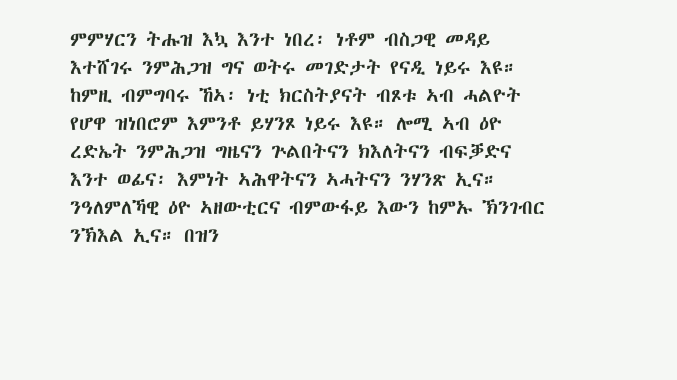ምምሃርን ትሑዝ እኳ እንተ ነበረ፡ ነቶም ብስጋዊ መዳይ እተሸገሩ ንምሕጋዝ ግና ወትሩ መገድታት የናዲ ነይሩ እዩ። ከምዚ ብምግባሩ ኸኣ፡ ነቲ ክርስትያናት ብጾቱ ኣብ ሓልዮት የሆዋ ዝነበሮም እምንቶ ይሃንጾ ነይሩ እዩ። ሎሚ ኣብ ዕዮ ረድኤት ንምሕጋዝ ግዜናን ጕልበትናን ክእለትናን ብፍቓድና እንተ ወፊና፡ እምነት ኣሕዋትናን ኣሓትናን ንሃንጽ ኢና። ንዓለምለኻዊ ዕዮ ኣዘውቲርና ብምውፋይ እውን ከምኡ ኽንገብር ንኽእል ኢና። በዝን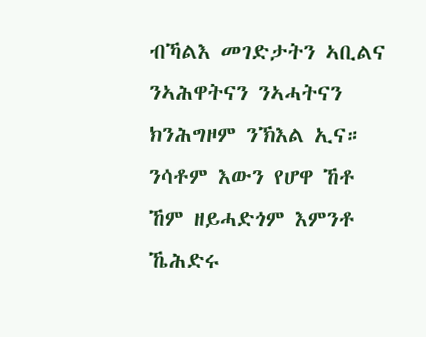ብኻልእ መገድታትን ኣቢልና ንኣሕዋትናን ንኣሓትናን ክንሕግዞም ንኽእል ኢና። ንሳቶም እውን የሆዋ ኸቶ ኸም ዘይሓድጎም እምንቶ ኼሕድሩ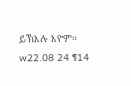ይኽእሉ እዮም። w22.08 24 ¶14